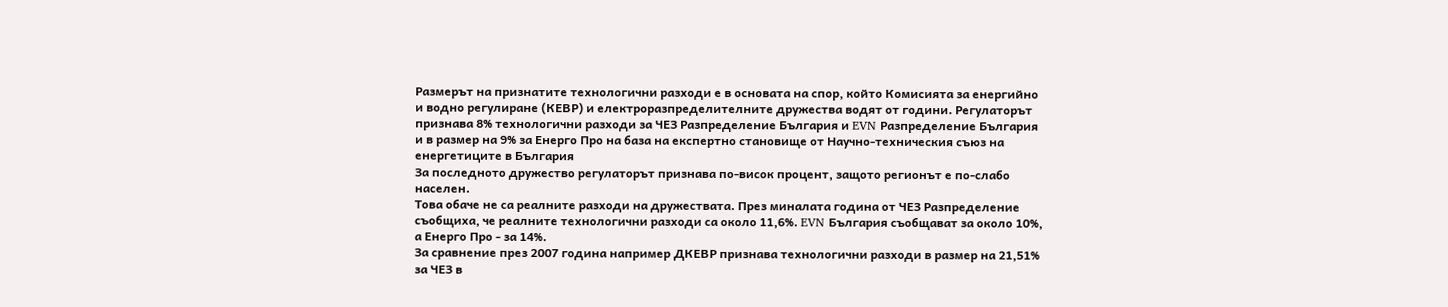Размерът на признатите технологични разходи е в основата на спор, който Комисията за енергийно и водно регулиране (КЕВР) и електроразпределителните дружества водят от години. Регулаторът признава 8% технологични разходи за ЧЕЗ Разпределение България и EVN Разпределение България и в размер на 9% за Енерго Про на база на експертно становище от Научно-техническия съюз на енергетиците в България
За последното дружество регулаторът признава по-висок процент, защото регионът е по-слабо населен.
Това обаче не са реалните разходи на дружествата. През миналата година от ЧЕЗ Разпределение съобщиха, че реалните технологични разходи са около 11,6%. EVN България съобщават за около 10%, а Енерго Про - за 14%.
За сравнение през 2007 година например ДКЕВР признава технологични разходи в размер на 21,51% за ЧЕЗ в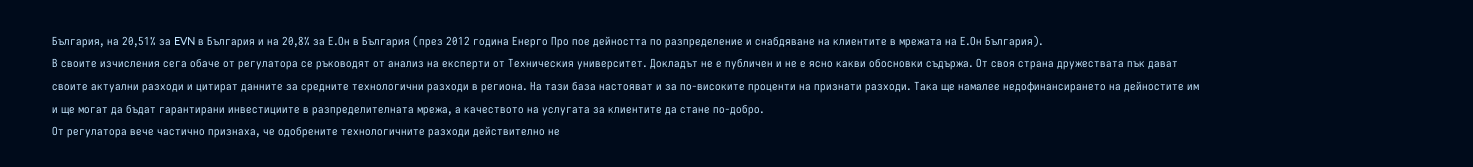България, на 20,51% за EVN в България и на 20,8% за Е.Он в България (през 2012 година Енерго Про пое дейността по разпределение и снабдяване на клиентите в мрежата на Е.Он България).
В своите изчисления сега обаче от регулатора се ръководят от анализ на експерти от Техническия университет. Докладът не е публичен и не е ясно какви обосновки съдържа. От своя страна дружествата пък дават своите актуални разходи и цитират данните за средните технологични разходи в региона. На тази база настояват и за по-високите проценти на признати разходи. Така ще намалее недофинансирането на дейностите им и ще могат да бъдат гарантирани инвестициите в разпределителната мрежа, а качеството на услугата за клиентите да стане по-добро.
От регулатора вече частично признаха, че одобрените технологичните разходи действително не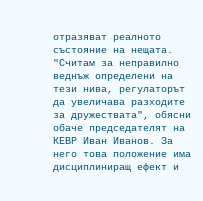отразяват реалното състояние на нещата.
"Считам за неправилно веднъж определени на тези нива, регулаторът да увеличава разходите за дружествата", обясни обаче председателят на КЕВР Иван Иванов. За него това положение има дисциплиниращ ефект и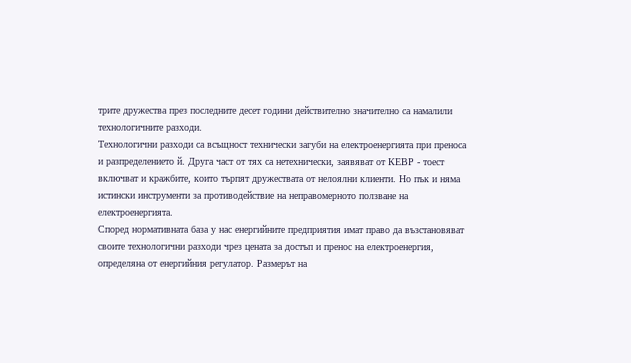трите дружества през последните десет години действително значително са намалили технологичните разходи.
Технологични разходи са всъщност технически загуби на електроенергията при преноса и разпределението й. Друга част от тях са нетехнически, заявяват от КЕВР - тоест включват и кражбите, които търпят дружествата от нелоялни клиенти. Но пък и няма истински инструменти за противодействие на неправомерното ползване на електроенергията.
Според нормативната база у нас енергийните предприятия имат право да възстановяват своите технологични разходи чрез цената за достъп и пренос на електроенергия, определяна от енергийния регулатор. Размерът на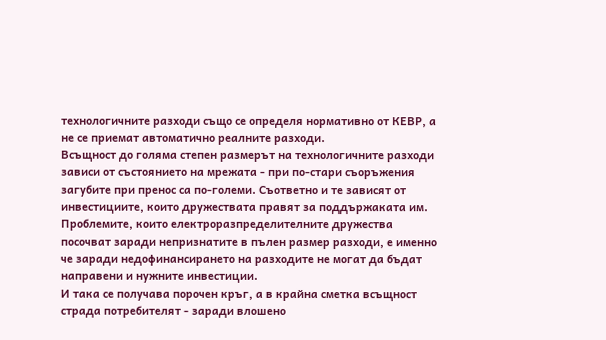технологичните разходи също се определя нормативно от КЕВР, а не се приемат автоматично реалните разходи.
Всъщност до голяма степен размерът на технологичните разходи зависи от състоянието на мрежата - при по-стари съоръжения загубите при пренос са по-големи. Съответно и те зависят от инвестициите, които дружествата правят за поддържаката им. Проблемите, които електроразпределителните дружества посочват заради непризнатите в пълен размер разходи, е именно че заради недофинансирането на разходите не могат да бъдат направени и нужните инвестиции.
И така се получава порочен кръг, а в крайна сметка всъщност страда потребителят - заради влошено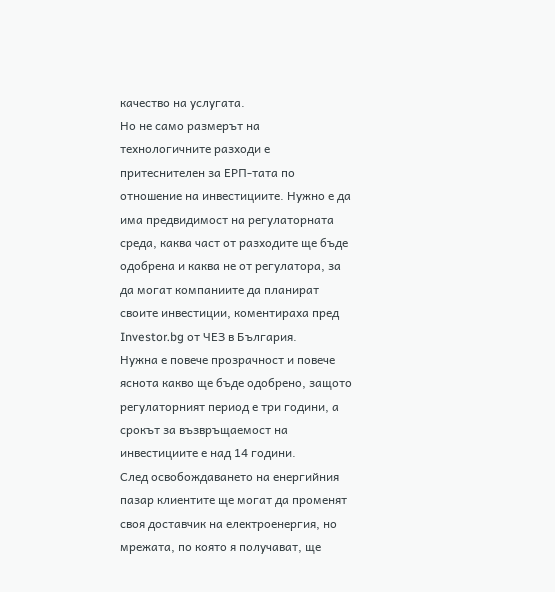качество на услугата.
Но не само размерът на технологичните разходи е притеснителен за ЕРП-тата по отношение на инвестициите. Нужно е да има предвидимост на регулаторната среда, каква част от разходите ще бъде одобрена и каква не от регулатора, за да могат компаниите да планират своите инвестиции, коментираха пред Investor.bg от ЧЕЗ в България.
Нужна е повече прозрачност и повече яснота какво ще бъде одобрено, защото регулаторният период е три години, а срокът за възвръщаемост на инвестициите е над 14 години.
След освобождаването на енергийния пазар клиентите ще могат да променят своя доставчик на електроенергия, но мрежата, по която я получават, ще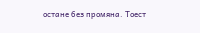остане без промяна. Тоест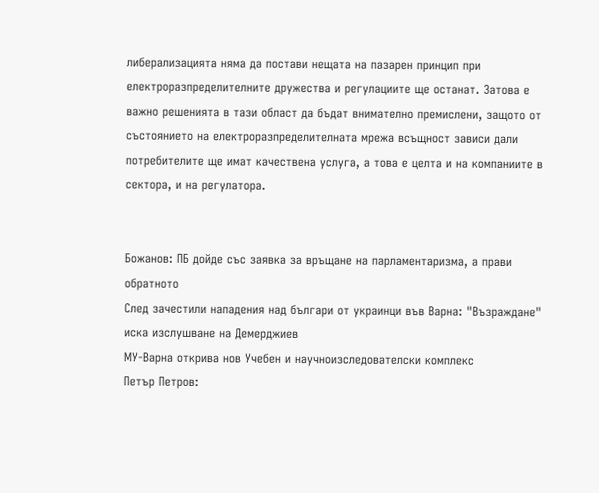либерализацията няма да постави нещата на пазарен принцип при електроразпределителните дружества и регулациите ще останат. Затова е важно решенията в тази област да бъдат внимателно премислени, защото от състоянието на електроразпределителната мрежа всъщност зависи дали потребителите ще имат качествена услуга, а това е целта и на компаниите в сектора, и на регулатора.


Божанов: ПБ дойде със заявка за връщане на парламентаризма, а прави обратното
След зачестили нападения над българи от украинци във Варна: "Възраждане" иска изслушване на Демерджиев
MУ-Варна открива нов Учебен и научноизследователски комплекс
Петър Петров: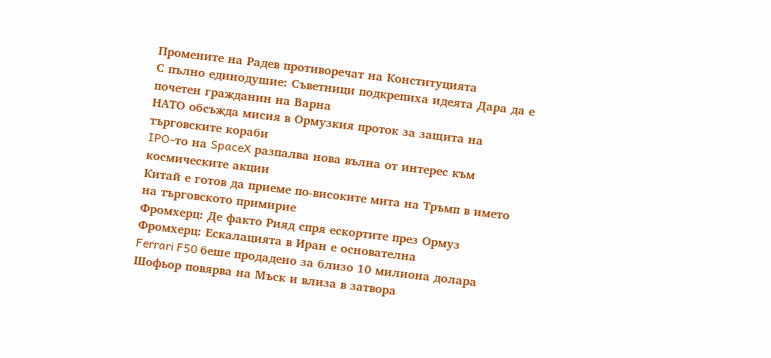Промените на Радев противоречат на Конституцията
С пълно единодушие: Съветници подкрепиха идеята Дара да е почетен гражданин на Варна
НАТО обсъжда мисия в Ормузкия проток за защита на търговските кораби
IPO-то на SpaceX разпалва нова вълна от интерес към космическите акции
Китай е готов да приеме по-високите мита на Тръмп в името на търговското примирие
Фромхерц: Де факто Рияд спря ескортите през Ормуз
Фромхерц: Ескалацията в Иран е основателна
Ferrari F50 беше продадено за близо 10 милиона долара
Шофьор повярва на Мъск и влиза в затвора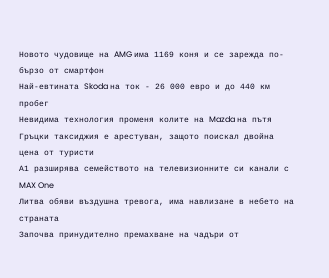Новото чудовище на AMG има 1169 коня и се зарежда по-бързо от смартфон
Най-евтината Skoda на ток - 26 000 евро и до 440 км пробег
Невидима технология променя колите на Mazda на пътя
Гръцки таксиджия е арестуван, защото поискал двойна цена от туристи
А1 разширява семейството на телевизионните си канали с MAX One
Литва обяви въздушна тревога, има навлизане в небето на страната
Започва принудително премахване на чадъри от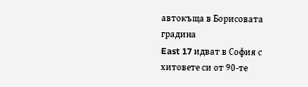автокъща в Борисовата градина
East 17 идват в София с хитовете си от 90-те